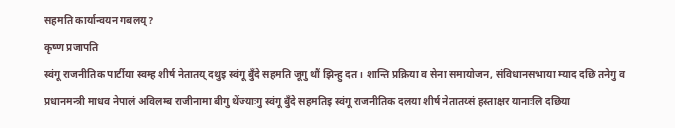सहमति कार्यान्वयन गबलय्?
कृष्ण प्रजापति
स्वंगू राजनीतिक पार्टीया स्वम्ह शीर्ष नेतातय् दथुइ स्वंगू बुँदे सहमति जूगु थौं झिन्हु दत। शान्ति प्रक्रिया व सेना समायोजन, संविधानसभाया म्याद दछि तनेगु व प्रधानमन्त्री माधव नेपालं अविलम्ब राजीनामा बीगु थेंज्याःगु स्वंगू बुँदे सहमतिइ स्वंगू राजनीतिक दलया शीर्ष नेतातय्सं हस्ताक्षर यानाःलि दछिया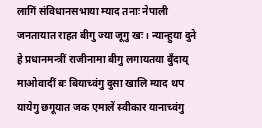लागिं संविधानसभाया म्याद तनाः नेपाली जनतायात राहत बीगु ज्या जूगु खः। न्यान्हुया दुने हे प्रधानमन्त्रीं राजीनामा बीगु लगायतया बुँदाय् माओवादीं बः बियाच्वंगु दुसा खालि म्याद थप यायेगु छगूयात जक एमालें स्वीकार यानाच्वंगु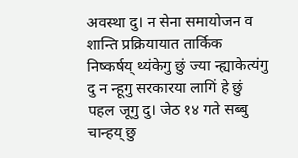अवस्था दु। न सेना समायोजन व शान्ति प्रक्रियायात तार्किक निष्कर्षय् थ्यंकेगु छुं ज्या न्ह्याकेत्यंगु दु न न्हूगु सरकारया लागिं हे छुं पहल जूगु दु। जेठ १४ गते सब्बु चान्हय् छु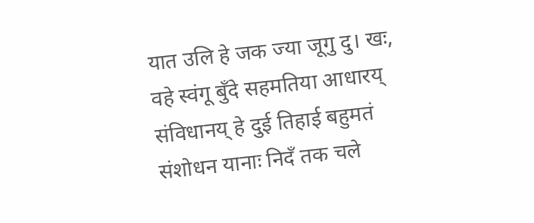यात उलि हे जक ज्या जूगु दु। खः, वहे स्वंगू बुँदे सहमतिया आधारय् संविधानय् हे दुई तिहाई बहुमतं संशोधन यानाः निदँ तक चले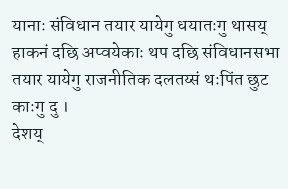यानाः संविधान तयार यायेगु धयातःगु थासय् हाकनं दछि अप्वयेकाः थप दछि संविधानसभा तयार यायेगु राजनीतिक दलतय्सं थःपिंत छुट काःगु दु ।
देशय्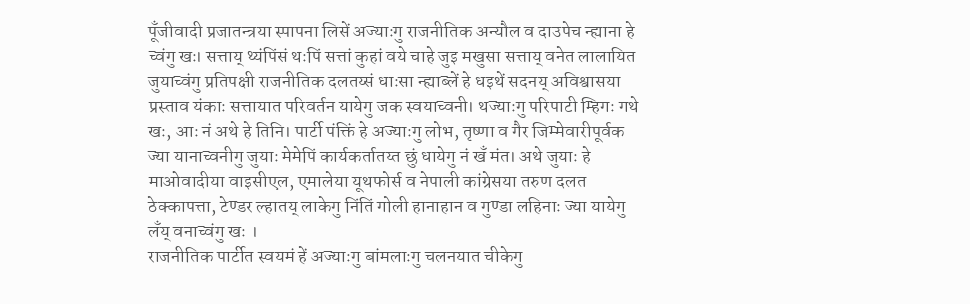पूँजीवादी प्रजातन्त्रया स्पापना लिसें अज्याःगु राजनीतिक अन्यौल व दाउपेच न्ह्याना हे च्वंगु खः। सत्ताय् थ्यंपिंसं थःपिं सत्तां कुहां वये चाहे जुइ मखुसा सत्ताय् वनेत लालायित जुयाच्वंगु प्रतिपक्षी राजनीतिक दलतय्सं धाःसा न्ह्याब्लें हे धइथें सदनय् अविश्वासया प्रस्ताव यंकाः सत्तायात परिवर्तन यायेगु जक स्वयाच्वनी। थज्याःगु परिपाटी म्हिगः गथे खः, आः नं अथे हे तिनि। पार्टी पंक्तिं हे अज्याःगु लोभ, तृष्णा व गैर जिम्मेवारीपूर्वक ज्या यानाच्वनीगु जुयाः मेमेपिं कार्यकर्तातय्त छुं धायेगु नं खँ मंत। अथे जुयाः हे माओवादीया वाइसीएल, एमालेया यूथफोर्स व नेपाली कांग्रेसया तरुण दलत ठेक्कापत्ता, टेण्डर ल्हातय् लाकेगु निंतिं गोली हानाहान व गुण्डा लहिनाः ज्या यायेगु लँय् वनाच्वंगु खः ।
राजनीतिक पार्टीत स्वयमं हें अज्याःगु बांमलाःगु चलनयात चीकेगु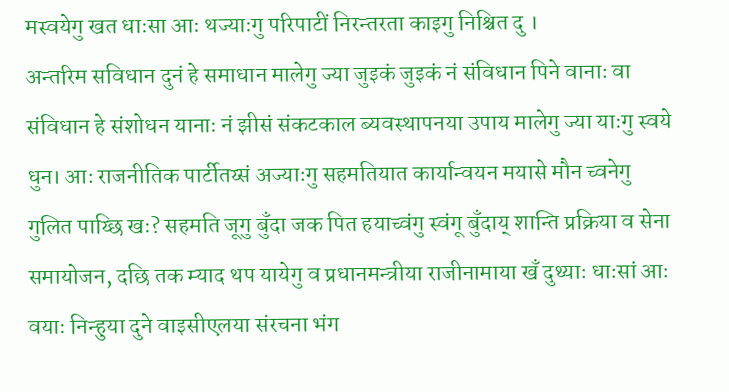मस्वयेगु खत धाःसा आः थज्याःगु परिपाटीं निरन्तरता काइगु निश्चित दु ।
अन्तरिम सविधान दुनं हे समाधान मालेगु ज्या जुइकं जुइकं नं संविधान पिने वानाः वा संविधान हे संशोधन यानाः नं झीसं संकटकाल ब्यवस्थापनया उपाय मालेगु ज्या याःगु स्वये धुन। आः राजनीतिक पार्टीतय्सं अज्याःगु सहमतियात कार्यान्वयन मयासे मौन च्वनेगु गुलित पाय्छि खः? सहमति जूगु बुँदा जक पित हयाच्वंगु स्वंगू बुँदाय् शान्ति प्रक्रिया व सेना समायोजन, दछि तक म्याद थप यायेगु व प्रधानमन्त्रीया राजीनामाया खँ दुथ्याः धाःसां आः वयाः निन्हुया दुने वाइसीएलया संरचना भंग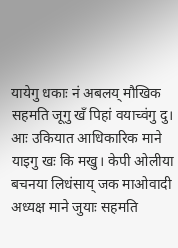यायेगु धकाः नं अबलय् मौखिक सहमति जूगु खँ पिहां वयाच्वंगु दु। आः उकियात आधिकारिक माने याइगु खः कि मखु। केपी ओलीया बचनया लिधंसाय् जक माओवादी अध्यक्ष माने जुयाः सहमति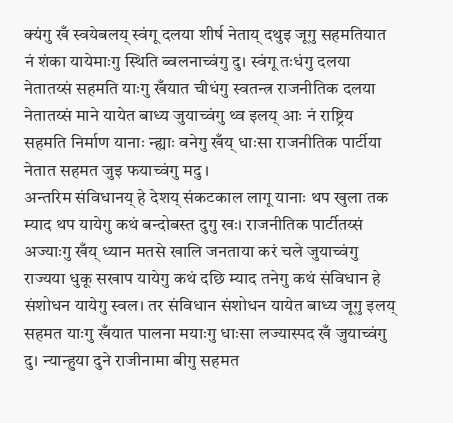क्यंगु खँ स्वयेबलय् स्वंगू दलया शीर्ष नेताय् दथुइ जूगु सहमतियात नं शंका यायेमाःगु स्थिति ब्वलनाच्वंगु दु। स्वंगू तःधंगु दलया नेतातय्सं सहमति याःगु खँयात चीधंगु स्वतन्त्र राजनीतिक दलया नेतातय्सं माने यायेत बाध्य जुयाच्वंगु थ्व इलय् आः नं राष्ट्रिय सहमति निर्माण यानाः न्ह्याः वनेगु खँय् धाःसा राजनीतिक पार्टीया नेतात सहमत जुइ फयाच्वंगु मदु ।
अन्तरिम संविधानय् हे देशय् संकटकाल लागू यानाः थप खुला तक म्याद थप यायेगु कथं बन्दोबस्त दुगु खः। राजनीतिक पार्टीतय्सं अज्याःगु खँय् ध्यान मतसे खालि जनताया करं चले जुयाच्वंगु राज्यया धुकू सखाप यायेगु कथं दछि म्याद तनेगु कथं संविधान हे संशोधन यायेगु स्वल। तर संविधान संशोधन यायेत बाध्य जूगु इलय् सहमत याःगु खँयात पालना मयाःगु धाःसा लज्यास्पद खँ जुयाच्वंगु दु। न्यान्हुया दुने राजीनामा बीगु सहमत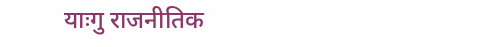याःगु राजनीतिक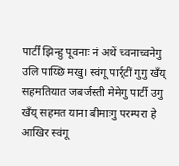पार्टीं झिन्हु पूवनाः नं अथें च्वनाच्वनेगु उलि पाय्छि मखु। स्वंगू पार्र्टीं गुगु खँय् सहमतियात जबर्जस्ती मेमेगु पार्टी उगु खँय् सहमत याना बीमाःगु परम्परा हे आखिर स्वंगू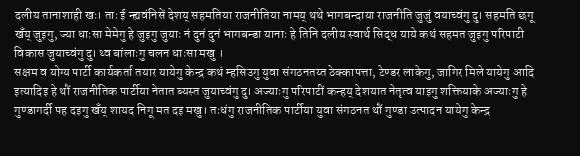दलीय तानाशाही खः। ताः ई न्ह्यवंनिसें देशय् सहमतिया राजनीतिया नामय् थथे भागबन्दाया राजनीति जुजुं वयाच्वंगु दु। सहमति छगू खँय् जुइगु, ज्या धाःसा मेमेगु हे जुइगु जुयाः नं दुनं दुनं भागबन्डा यानाः हे तिनि दलीय स्वार्थ सिद्ध याये कथं सहमत जुइगु परिपाटी विकास जुयाच्वंगु दु। थ्व बांलाःगु चलन धाःसा मखु ।
सक्षम व योग्य पार्टी कार्यकर्ता तयार यायेगु केन्द्र कथं म्हसिउगु युवा संगठनतय्त ठेक्कापत्ता, टेण्डर लाकेगु, जागिर मिले यायेगु आदि इत्यादिइ हे थौं राजनीतिक पार्टीया नेतात ब्यस्त जुयाच्वंगु दु। अज्याःगु परिपाटीं कन्हय् देशयात नेतृत्व याइगु शक्तियाके अज्याःगु हे गुण्डागर्दी पह दइगु खँय् शायद निगू मत दइ मखु। तःधंगु राजनीतिक पार्टीया युवा संगठनत थौं गुण्डा उत्पादन यायेगु केन्द्र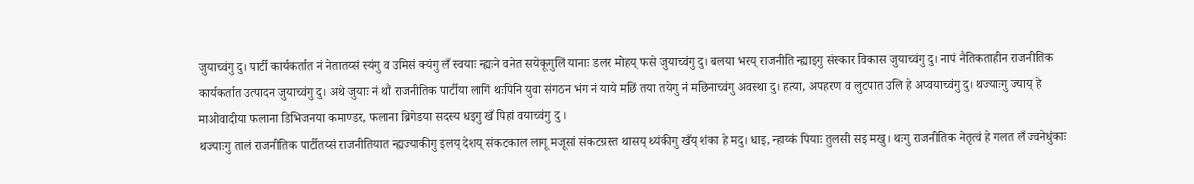जुयाच्वंगु दु। पार्टी कार्यकर्तात नं नेतातय्सं स्यंगु व उमिसं क्यंगु लँ स्वयाः न्ह्यःने वनेत सयेकूगुलिं यानाः डलर मोहय् फसे जुयाच्वंगु दु। बलया भरय् राजनीति न्ह्याइगु संस्कार विकास जुयाच्वंगु दु। नापं नैतिकताहीन राजनीतिक कार्यकर्तात उत्पादन जुयाच्वंगु दु। अथे जुयाः नं थौं राजनीतिक पार्टीया लागिं थःपिनि युवा संगठन भंग नं याये मछिं तया तयेगु नं मछिनाच्वंगु अवस्था दु। हत्या, अपहरण व लुटपात उलि हे अप्वयाच्वंगु दु। थज्याःगु ज्याय् हे माओवादीया फलाना डिभिजनया कमाण्डर, फलाना ब्रिगेडया सदस्य धइगु खँ पिहां वयाच्वंगु दु ।
थज्याःगु तालं राजनीतिक पार्टीतय्सं राजनीतियात न्ह्यज्याकीगु इलय् देशय् संकटकाल लागू मजूसां संकटग्रस्त थासय् थ्यंकीगु खँय् शंका हे मदु। धाइ, न्हाय्कं पियाः तुलसी सइ मखु। थःगु राजनीतिक नेतृत्वं हे गलत लँ ज्वनेधुंकाः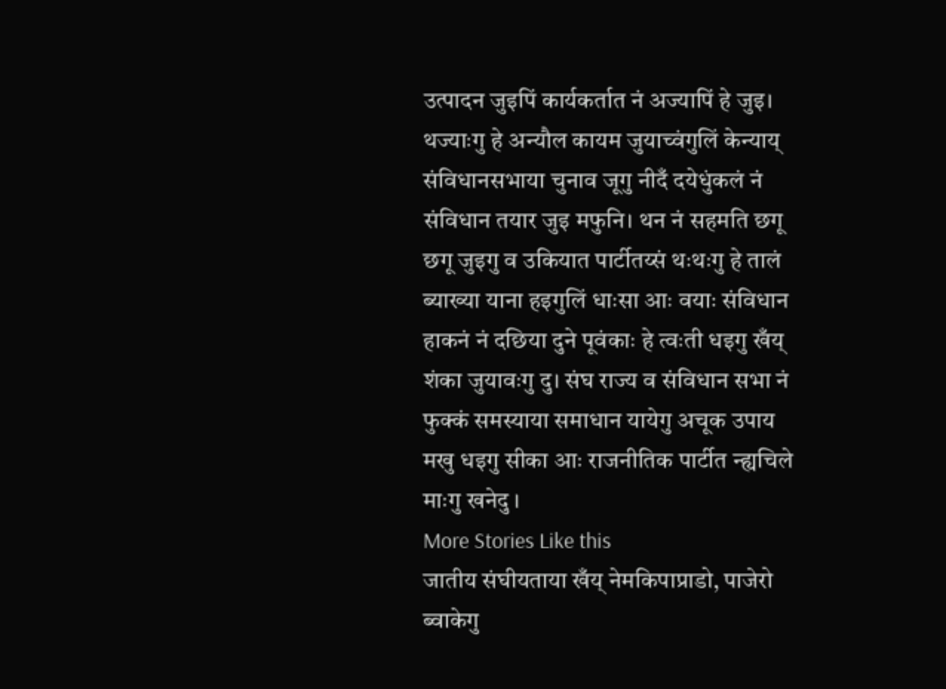उत्पादन जुइपिं कार्यकर्तात नं अज्यापिं हे जुइ। थज्याःगु हे अन्यौल कायम जुयाच्वंगुलिं केन्याय् संविधानसभाया चुनाव जूगु नीदँ दयेधुंकलं नं संविधान तयार जुइ मफुनि। थन नं सहमति छगू छगू जुइगु व उकियात पार्टीतय्सं थःथःगु हे तालं ब्याख्या याना हइगुलिं धाःसा आः वयाः संविधान हाकनं नं दछिया दुने पूवंकाः हे त्वःती धइगु खँय् शंका जुयावःगु दु। संघ राज्य व संविधान सभा नं फुक्कं समस्याया समाधान यायेगु अचूक उपाय मखु धइगु सीका आः राजनीतिक पार्टीत न्ह्यचिले माःगु खनेदु ।
More Stories Like this
जातीय संघीयताया खँय् नेमकिपाप्राडो, पाजेरो ब्वाकेगु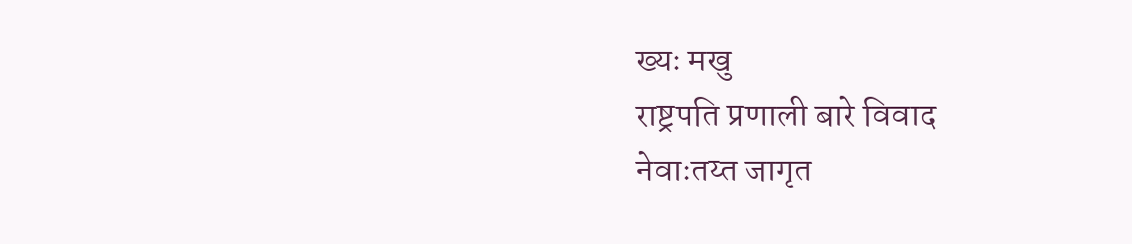ख्यः मखु
राष्ट्रपति प्रणाली बारे विवाद
नेवाःतय्त जागृत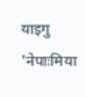याइगु 'नेपाःमिया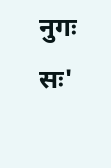नुगः सः'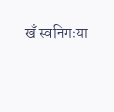खँ स्वनिगःया